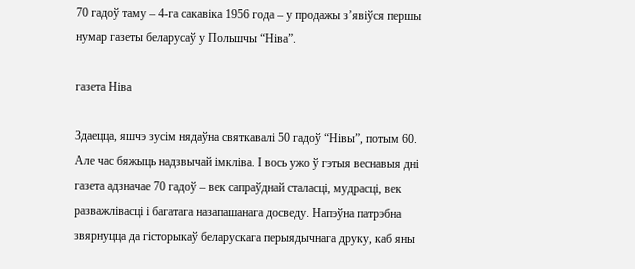70 гадоў таму – 4-га сакавіка 1956 года – у продажы з’явіўся першы нумар газеты беларусаў у Польшчы “Ніва”.

газета Ніва

Здаецца, яшчэ зусім нядаўна святкавалі 50 гадоў “Нівы”, потым 60. Але час бяжыць надзвычай імкліва. І вось ужо ў гэтыя веснавыя дні газета адзначае 70 гадоў – век сапраўднай сталасці, мудрасці, век разважлівасці і багатага назапашанага досведу. Напэўна патрэбна звярнуцца да гісторыкаў беларускага перыядычнага друку, каб яны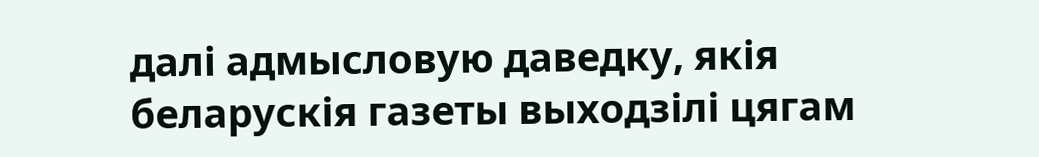далі адмысловую даведку, якія беларускія газеты выходзілі цягам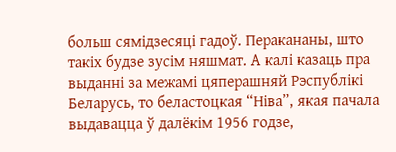больш сямідзесяці гадоў. Перакананы, што такіх будзе зусім няшмат. А калі казаць пра выданні за межамі цяперашняй Рэспублікі Беларусь, то беластоцкая “Ніва”, якая пачала выдавацца ў далёкім 1956 годзе,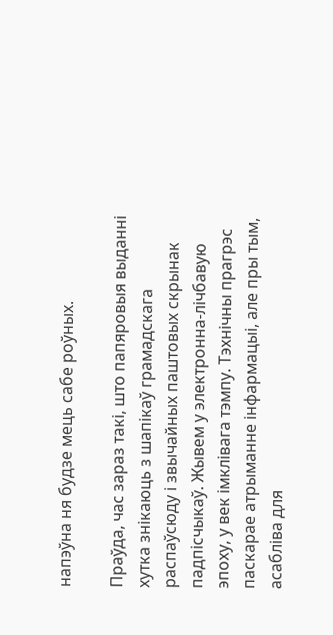напэўна ня будзе мець сабе роўных.

Праўда, час зараз такі, што папяровыя выданні хутка знікаюць з шапікаў грамадскага распаўсюду і звычайных паштовых скрынак падпісчыкаў. Жывем у электронна-лічбавую эпоху, у век імклівага тэмпу. Тэхнічны прагрэс паскарае атрыманне інфармацыі, але пры тым, асабліва для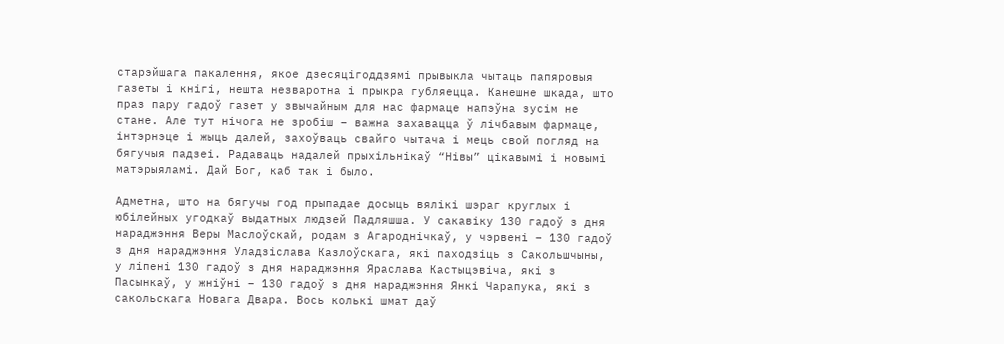старэйшага пакалення, якое дзесяцігоддзямі прывыкла чытаць папяровыя газеты і кнігі, нешта незваротна і прыкра губляецца. Канешне шкада, што праз пару гадоў газет у звычайным для нас фармаце напэўна зусім не стане. Але тут нічога не зробіш – важна захавацца ў лічбавым фармаце, інтэрнэце і жыць далей, захоўваць свайго чытача і мець свой погляд на бягучыя падзеі. Радаваць надалей прыхільнікаў “Нівы” цікавымі і новымі матэрыяламі. Дай Бог, каб так і было.

Адметна, што на бягучы год прыпадае досыць вялікі шэраг круглых і юбілейных угодкаў выдатных людзей Падляшша. У сакавіку 130 гадоў з дня нараджэння Веры Маслоўскай, родам з Агароднічкаў, у чэрвені – 130 гадоў з дня нараджэння Уладзіслава Казлоўскага, які паходзіць з Сакольшчыны, у ліпені 130 гадоў з дня нараджэння Яраслава Кастыцэвіча, які з Пасынкаў, у жніўні – 130 гадоў з дня нараджэння Янкі Чарапука, які з сакольскага Новага Двара. Вось колькі шмат даў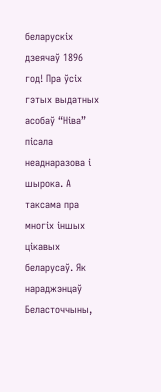беларускіх дзеячаў 1896 год! Пра ўсіх гэтых выдатных асобаў “Ніва” пісала неаднаразова і шырока. А таксама пра многіх іншых цікавых беларусаў. Як нараджэнцаў Беласточчыны,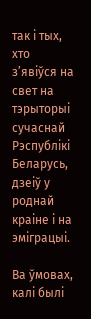так і тых, хто з’явіўся на свет на тэрыторыі сучаснай Рэспублікі Беларусь, дзеіў у роднай краіне і на эміграцыі.

Ва ўмовах, калі былі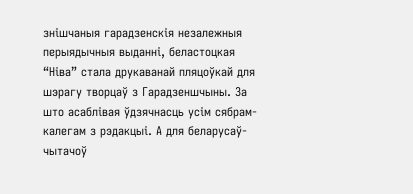знішчаныя гарадзенскія незалежныя перыядычныя выданні, беластоцкая “Ніва” стала друкаванай пляцоўкай для шэрагу творцаў з Гарадзеншчыны. За што асаблівая ўдзячнасць усім сябрам-калегам з рэдакцыі. А для беларусаў-чытачоў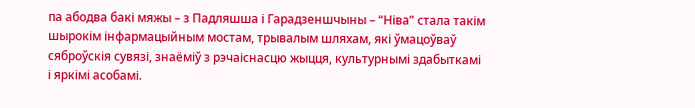па абодва бакі мяжы – з Падляшша і Гарадзеншчыны – “Ніва” стала такім шырокім інфармацыйным мостам, трывалым шляхам, які ўмацоўваў сяброўскія сувязі, знаёміў з рэчаіснасцю жыцця, культурнымі здабыткамі і яркімі асобамі.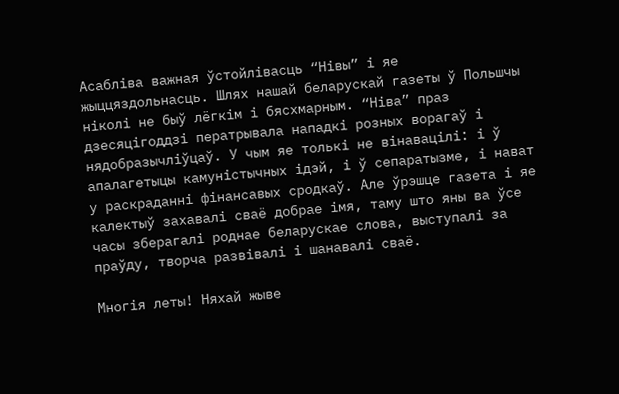Асабліва важная ўстойлівасць “Нівы” і яе жыццяздольнасць. Шлях нашай беларускай газеты ў Польшчы ніколі не быў лёгкім і бясхмарным. “Ніва” праз дзесяцігоддзі ператрывала нападкі розных ворагаў і нядобразычліўцаў. У чым яе толькі не вінавацілі: і ў апалагетыцы камуністычных ідэй, і ў сепаратызме, і нават у раскраданні фінансавых сродкаў. Але ўрэшце газета і яе калектыў захавалі сваё добрае імя, таму што яны ва ўсе часы зберагалі роднае беларускае слова, выступалі за праўду, творча развівалі і шанавалі сваё.

Многія леты! Няхай жыве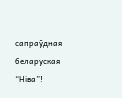сапраўдная беларуская “Ніва”!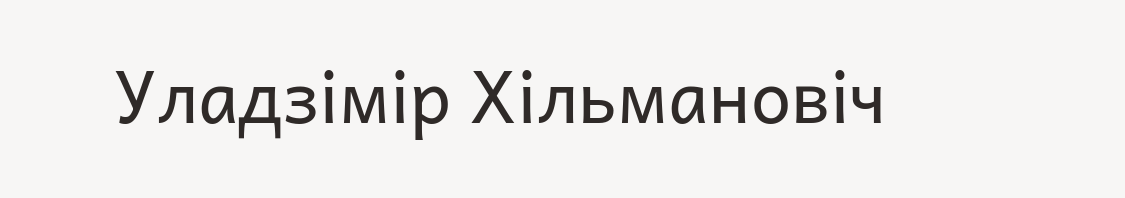Уладзімір Хільмановіч